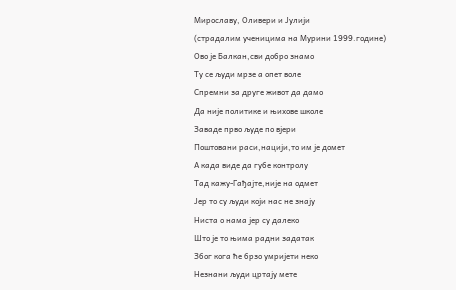Мирославу, Оливери и Јулији
(страдалим ученицима на Мурини 1999.године)
Ово је Балкан,сви добро знамо
Ту се људи мрзе а опет воле
Спремни за друге живот да дамо
Да није политике и њихове школе
Заваде прво људе по вјери
Поштовани раси,нацији,то им је домет
А када виде да губе контролу
Тад кажу-Гађајте,није на одмет
Јер то су људи који нас не знају
Ниста о нама јер су далеко
Што је то њима радни задатак
Због кога ће брзо умријети неко
Незнани људи цртају мете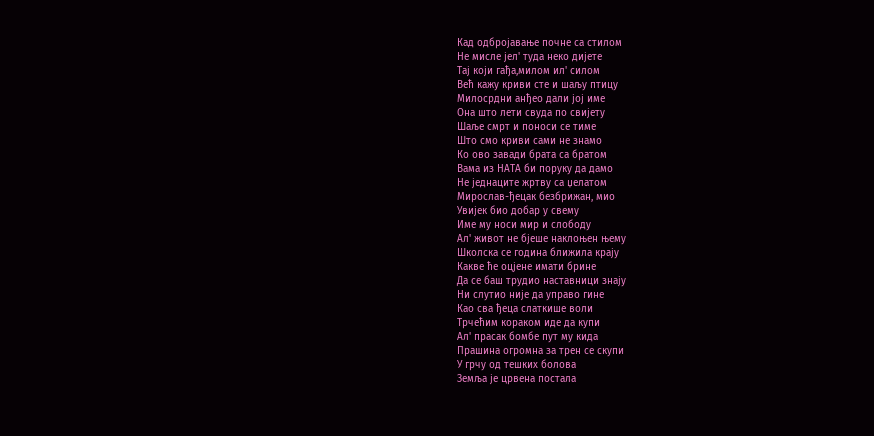Кад одбројавање почне са стилом
Не мисле јел' туда неко дијете
Тај који гађа,милом ил' силом
Већ кажу криви сте и шаљу птицу
Милосрдни анђео дали јој име
Она што лети свуда по свијету
Шаље смрт и поноси се тиме
Што смо криви сами не знамо
Ко ово завади брата са братом
Вама из НАТА би поруку да дамо
Не једнаците жртву са џелатом
Мирослав-ђецак безбрижан, мио
Увијек био добар у свему
Име му носи мир и слободу
Ал' живот не бјеше наклоњен њему
Школска се година ближила крају
Какве ће оцјене имати брине
Да се баш трудио наставници знају
Ни слутио није да управо гине
Као сва ђеца слаткише воли
Трчећим кораком иде да купи
Ал' прасак бомбе пут му кида
Прашина огромна за трен се скупи
У грчу од тешких болова
Земља је црвена постала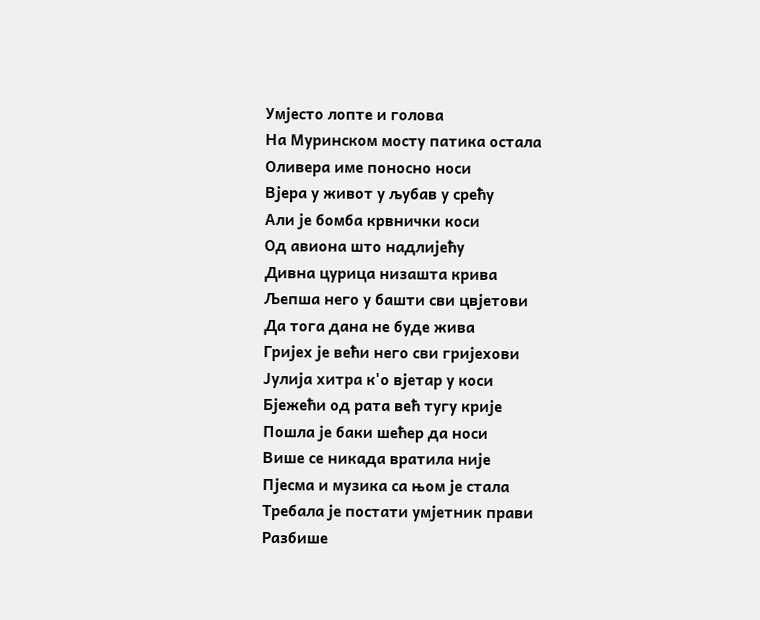Умјесто лопте и голова
На Муринском мосту патика остала
Оливера име поносно носи
Вјера у живот у љубав у срећу
Али је бомба крвнички коси
Од авиона што надлијећу
Дивна цурица низашта крива
Љепша него у башти сви цвјетови
Да тога дана не буде жива
Гријех је већи него сви гријехови
Јулија хитра к'о вјетар у коси
Бјежећи од рата већ тугу крије
Пошла је баки шећер да носи
Више се никада вратила није
Пјесма и музика са њом је стала
Требала је постати умјетник прави
Разбише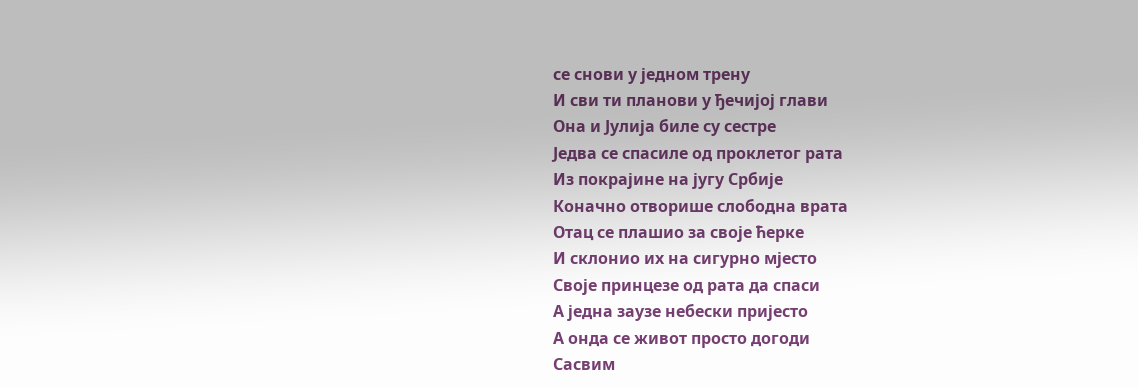се снови у једном трену
И сви ти планови у ђечијој глави
Она и Јулија биле су сестре
Једва се спасиле од проклетог рата
Из покрајине на југу Србије
Коначно отворише слободна врата
Отац се плашио за своје ћерке
И склонио их на сигурно мјесто
Своје принцезе од рата да спаси
А једна заузе небески пријесто
А онда се живот просто догоди
Сасвим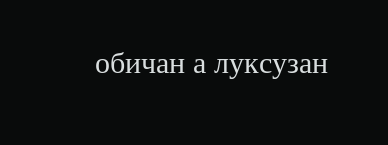обичан а луксузан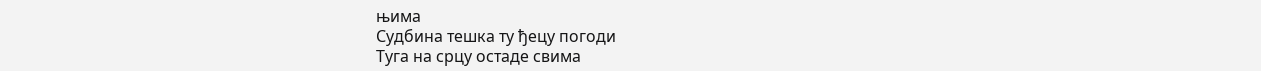њима
Судбина тешка ту ђецу погоди
Туга на срцу остаде свима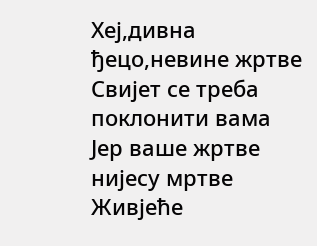Хеј,дивна ђецо,невине жртве
Свијет се треба поклонити вама
Јер ваше жртве нијесу мртве
Живјеће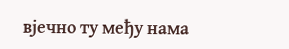вјечно ту међу нама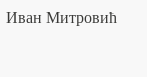Иван Митровић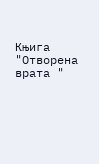Књига "Отворена врата "